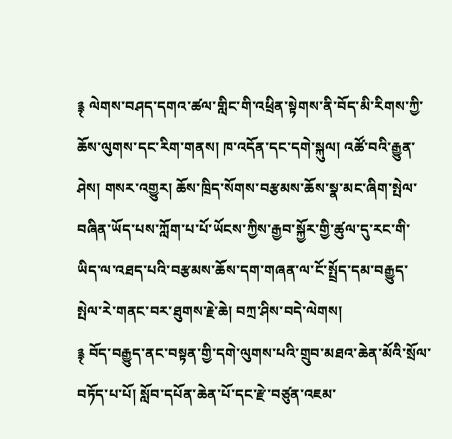࿑ ལེགས་བཤད་དགའ་ཚལ་གླིང་གི་འཕྲིན་སྟེགས་ནི་བོད་མི་རིགས་ཀྱི་ཆོས་ལུགས་དང་རིག་གནས། ཁ་འདོན་དང་དགེ་སྐུལ། འཚོ་བའི་རྒྱུན་ཤེས། གསར་འགྱུར། ཆོས་ཁྲིད་སོགས་བརྩམས་ཆོས་སྣ་མང་ཞིག་སྤེལ་བཞིན་ཡོད་པས་ཀློག་པ་པོ་ཡོངས་ཀྱིས་རྒྱབ་སྐྱོར་གྱི་ཚུལ་དུ་རང་གི་ཡིད་ལ་འཐད་པའི་བརྩམས་ཆོས་དག་གཞན་ལ་ངོ་སྤྲོད་དམ་བརྒྱུད་སྤེལ་རེ་གནང་བར་ཐུགས་རྗེ་ཆེ། བཀྲ་ཤིས་བདེ་ལེགས།
࿑ བོད་བརྒྱུད་ནང་བསྟན་གྱི་དགེ་ལུགས་པའི་གྲུབ་མཐའ་ཆེན་མོའི་སྲོལ་བཏོད་པ་པོ། སློབ་དཔོན་ཆེན་པོ་དང་རྫེ་བཙུན་འཇམ་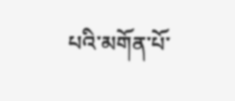པའི་མགོན་པོ་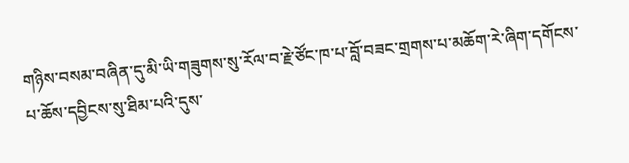གཉིས་བསམ་བཞིན་དུ་མི་ཡི་གཟུགས་སུ་རོལ་བ་རྗེ་ཙོང་ཁ་པ་བློ་བཟང་གྲགས་པ་མཆོག་རེ་ཞིག་དགོངས་པ་ཆོས་དབྱིངས་སུ་ཐིམ་པའི་དུས་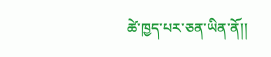ཚེ་ཁྱད་པར་ཅན་ཡིན་ནོ།།